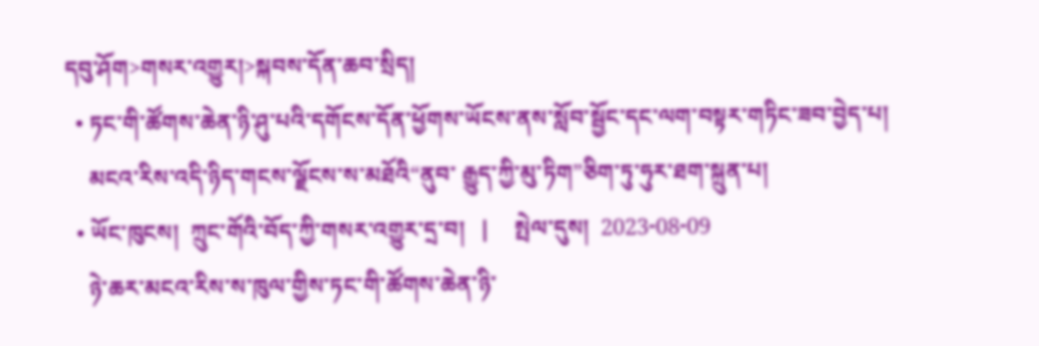དབུ་ཤོག>གསར་འགྱུར།>སྐབས་དོན་ཆབ་སྲིད།
  • ཏང་གི་ཚོགས་ཆེན་ཉི་ཤུ་པའི་དགོངས་དོན་ཕྱོགས་ཡོངས་ནས་སློབ་སྦྱོང་དང་ལག་བསྟར་གཏིང་ཟབ་བྱེད་པ།
    མངའ་རིས་འདི་ཉིད་གངས་ལྗོངས་ས་མཐོའི“ནུབ་ རྒྱུད་ཀྱི་མུ་ཏིག”ཅིག་ཏུ་ཧུར་ཐག་སྐྲུན་པ།
  • ཡོང་ཁུངས།  ཀྲུང་གོའི་བོད་ཀྱི་གསར་འགྱུར་དྲ་བ།   |     སྤེལ་དུས།  2023-08-09
    ཉེ་ཆར་མངའ་རིས་ས་ཁུལ་གྱིས་ཏང་གི་ཚོགས་ཆེན་ཉི་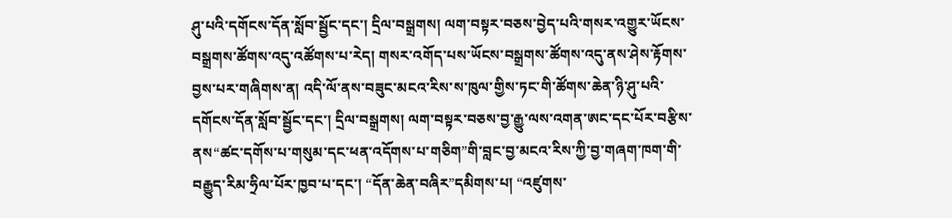ཤུ་པའི་དགོངས་དོན་སློབ་སྦྱོང་དང་། དྲིལ་བསྒྲགས། ལག་བསྟར་བཅས་བྱེད་པའི་གསར་འགྱུར་ཡོངས་བསྒྲགས་ཚོགས་འདུ་འཚོགས་པ་རེད། གསར་འགོད་པས་ཡོངས་བསྒྲགས་ཚོགས་འདུ་ནས་ཤེས་རྟོགས་བྱས་པར་གཞིགས་ན། འདི་ལོ་ནས་བཟུང་མངའ་རིས་ས་ཁུལ་གྱིས་ཏང་གི་ཚོགས་ཆེན་ཉི་ཤུ་པའི་དགོངས་དོན་སློབ་སྦྱོང་དང་། དྲིལ་བསྒྲགས། ལག་བསྟར་བཅས་བྱ་རྒྱུ་ལས་འགན་ཨང་དང་པོར་བརྩིས་ནས“ཚང་དགོས་པ་གསུམ་དང་ཕན་འདོགས་པ་གཅིག”གི་བླང་བྱ་མངའ་རིས་ཀྱི་བྱ་གཞག་ཁག་གི་བརྒྱུད་རིམ་ཧྲིལ་པོར་ཁྱབ་པ་དང་། “དོན་ཆེན་བཞིར”དམིགས་པ། “འཛུགས་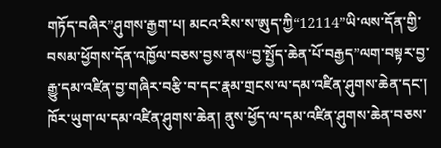གཏོད་བཞིར”ཤུགས་རྒྱག་པ། མངའ་རིས་ས་ཨུད་ཀྱི“12114”ཡི་ལས་དོན་གྱི་བསམ་ཕྱོགས་དོན་འཁྱོལ་བཅས་བྱས་ནས“བྱ་སྤྱོད་ཆེན་པོ་བརྒྱད”ལག་བསྟར་བྱ་རྒྱུ་དམ་འཛིན་བྱ་གཞིར་བརྩི་བ་དང་རྣམ་གྲངས་ལ་དམ་འཛིན་ཤུགས་ཆེན་དང་། ཁོར་ཡུག་ལ་དམ་འཛིན་ཤུགས་ཆེན། ནུས་ཕྱོད་ལ་དམ་འཛིན་ཤུགས་ཆེན་བཅས་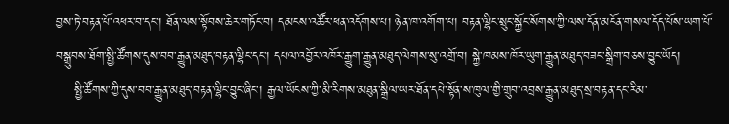བྱས་ཏེ་བརྟན་པོ་འཕར་བ་དང་། ཐོན་ལས་སྟོབས་ཆེར་གཏོང་བ། དམངས་འཚོར་ཕན་འདོགས་པ། ཉེན་ཁ་འགོག་པ། བརྟན་ལྷིང་སྲུང་སྐྱོང་སོགས་ཀྱི་ལས་དོན་མངོན་གསལ་དོད་པོས་ཡག་པོ་བསྒྲུབས་ཐོག་སྤྱི་ཚོགས་དུས་བབ་རྒྱུན་མཐུད་བརྟན་ལྷིང་དང་། དཔལ་འབྱོར་འཁོར་རྒྱུག་རྒྱུན་མཐུད་ལེགས་སུ་འགྲོ་བ། སྐྱེ་ཁམས་ཁོར་ཡུག་རྒྱུན་མཐུད་བཟང་སྒྲིག་བཅས་བྱུང་ཡོད།
    སྤྱི་ཚོགས་ཀྱི་དུས་བབ་རྒྱུན་མཐུད་བརྟན་ལྷིང་བྱུང་ཞིང་། རྒྱལ་ཡོངས་ཀྱི་མི་རིགས་མཐུན་སྒྲིལ་ཡར་ཐོན་དཔེ་སྟོན་ས་ཁུལ་གྱི་གྲུབ་འབྲས་རྒྱུན་མཐུད་སྲ་བརྟན་དང་རིམ་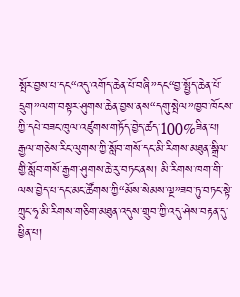སྤོར་བྱས་པ་དང“འདུ་འགོད་ཆེན་པོ་བཞི”དང“བྱ་སྤྱོད་ཆེན་པོ་དྲུག”ལག་བསྟར་ཤུགས་ཆེན་བྱས་ནས“དགུ་སྤེལ”ཁྱབ་ཁོངས་ཀྱི་དཔེ་བཟང་ཁུལ་འཛུགས་གཏོད་བྱེད་ཚད་100%ཟིན་པ། རྒྱལ་གཅེས་རིང་ལུགས་ཀྱི་སློབ་གསོ་དང་མི་རིགས་མཐུན་སྒྲིལ་གྱི་སློབ་གསོ་རྒྱག་ཤུགས་ཆེ་རུ་བཏང་ནས། མི་རིགས་ཁག་གི་ལས་བྱེད་པ་དང་མང་ཚོགས་ཀྱི“མོས་སེམས་ལྔ”ཟབ་ཏུ་བཏང་སྟེ་ཀྲུང་ཧྭ་མི་རིགས་གཅིག་མཐུན་འདུས་གྲུབ་ཀྱི་འདུ་ཤེས་བརྟན་དུ་ཕྱིན་པ།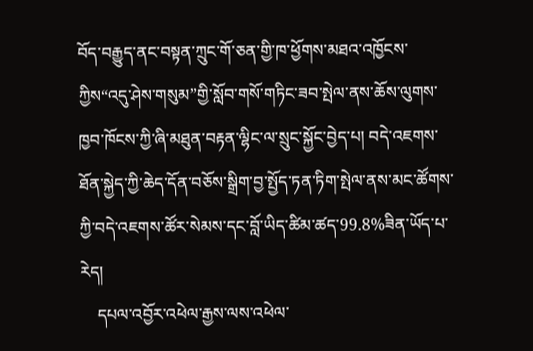བོད་བརྒྱུད་ནང་བསྟན་ཀྲུང་གོ་ཅན་གྱི་ཁ་ཕྱོགས་མཐའ་འཁྱོངས་ཀྱིས“འདུ་ཤེས་གསུམ”གྱི་སློབ་གསོ་གཏིང་ཟབ་སྤེལ་ནས་ཆོས་ལུགས་ཁྱབ་ཁོངས་ཀྱི་ཞི་མཐུན་བརྟན་ལྷིང་ལ་སྲུང་སྐྱོང་བྱེད་པ། བདེ་འཇགས་ཐོན་སྐྱེད་ཀྱི་ཆེད་དོན་བཅོས་སྒྲིག་བྱ་སྤྱོད་ཏན་ཏིག་སྤེལ་ནས་མང་ཚོགས་ཀྱི་བདེ་འཇགས་ཚོར་སེམས་དང་བློ་ཡིད་ཚིམ་ཚད་99.8%ཟིན་ཡོད་པ་རེད།
    དཔལ་འབྱོར་འཕེལ་རྒྱས་ལས་འཕེལ་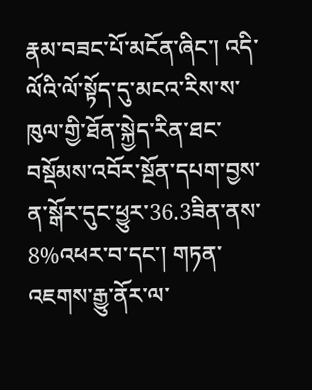རྣམ་བཟང་པོ་མངོན་ཞིང་། འདི་ལོའི་ལོ་སྟོད་དུ་མངའ་རིས་ས་ཁུལ་གྱི་ཐོན་སྐྱེད་རིན་ཐང་བསྡོམས་འབོར་སྔོན་དཔག་བྱས་ན་སྒོར་དུང་ཕྱུར་36.3ཟིན་ནས་8%འཕར་བ་དང་། གཏན་འཇགས་རྒྱུ་ནོར་ལ་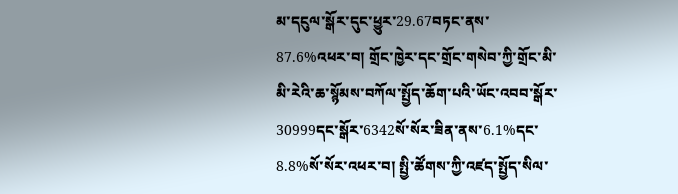མ་དངུལ་སྒོར་དུང་ཕྱུར་29.67བཏང་ནས་87.6%འཕར་བ། གྲོང་ཁྱེར་དང་གྲོང་གསེབ་ཀྱི་གྲོང་མི་མི་རེའི་ཆ་སྙོམས་བཀོལ་སྤྱོད་ཆོག་པའི་ཡོང་འབབ་སྒོར་30999དང་སྒོར་6342སོ་སོར་ཟིན་ནས་6.1%དང་8.8%སོ་སོར་འཕར་བ། སྤྱི་ཚོགས་ཀྱི་འཛད་སྤྱོད་སིལ་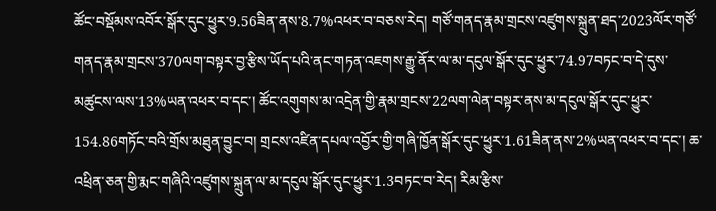ཚོང་བསྡོམས་འབོར་སྒོར་དུང་ཕྱུར་9.56ཟིན་ནས་8.7%འཕར་བ་བཅས་རེད། གཙོ་གནད་རྣམ་གྲངས་འཛུགས་སྐྲུན་ཐད་2023ལོར་གཙོ་གནད་རྣམ་གྲངས་370ལག་བསྟར་བྱ་རྩིས་ཡོད་པའི་ནང་གཏན་འཇགས་རྒྱུ་ནོར་ལ་མ་དངུལ་སྒོར་དུང་ཕྱུར་74.97བཏང་བ་དེ་དུས་མཚུངས་ལས་13%ཡན་འཕར་བ་དང་། ཚོང་འགུགས་མ་འདྲེན་གྱི་རྣམ་གྲངས་22ལག་ལེན་བསྟར་ནས་མ་དངུལ་སྒོར་དུང་ཕྱུར་154.86གཏོང་བའི་གྲོས་མཐུན་བྱུང་བ། གྲངས་འཛིན་དཔལ་འབྱོར་གྱི་གཞི་ཁྱོན་སྒོར་དུང་ཕྱུར་1.61ཟིན་ནས་2%ཡན་འཕར་བ་དང་། ཆ་འཕྲིན་ཅན་གྱི་རྨང་གཞིའི་འཛུགས་སྐྲུན་ལ་མ་དངུལ་སྒོར་དུང་ཕྱུར་1.3བཏང་བ་རེད། རིམ་རྩིས་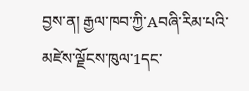བྱས་ན། རྒྱལ་ཁབ་ཀྱི་Aབཞི་རིམ་པའི་མཛེས་ལྗོངས་ཁུལ་1དང་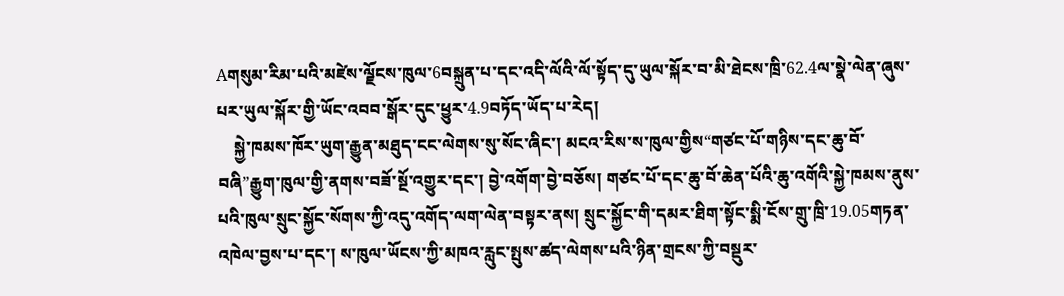Aགསུམ་རིམ་པའི་མཛེས་ལྗོངས་ཁུལ་6བསྐྲུན་པ་དང་འདི་ལོའི་ལོ་སྟོད་དུ་ཡུལ་སྐོར་བ་མི་ཐེངས་ཁྲི་62.4ལ་སྣེ་ལེན་ཞུས་པར་ཡུལ་སྐོར་གྱི་ཡོང་འབབ་སྒོར་དུང་ཕྱུར་4.9བཏོད་ཡོད་པ་རེད།
    སྐྱེ་ཁམས་ཁོར་ཡུག་རྒྱུན་མཐུད་ངང་ལེགས་སུ་སོང་ཞིང་། མངའ་རིས་ས་ཁུལ་གྱིས“གཙང་པོ་གཉིས་དང་ཆུ་བོ་བཞི”རྒྱུག་ཁུལ་གྱི་ནགས་བཟོ་སྔོ་འགྱུར་དང་། བྱེ་འགོག་བྱེ་བཅོས། གཙང་པོ་དང་ཆུ་བོ་ཆེན་པོའི་ཆུ་འགོའི་སྐྱེ་ཁམས་ནུས་པའི་ཁུལ་སྲུང་སྐྱོང་སོགས་ཀྱི་འདུ་འགོད་ལག་ལེན་བསྟར་ནས། སྲུང་སྐྱོང་གི་དམར་ཐིག་སྟོང་སྨི་ངོས་གྲུ་ཁྲི་19.05གཏན་འཁེལ་བྱས་པ་དང་། ས་ཁུལ་ཡོངས་ཀྱི་མཁའ་རླུང་སྤུས་ཚད་ལེགས་པའི་ཉིན་གྲངས་ཀྱི་བསྡུར་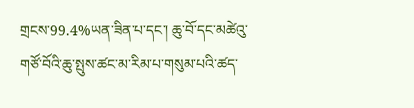གྲངས་99.4%ཡན་ཟིན་པ་དང་། ཆུ་བོ་དང་མཚེའུ་གཙོ་བོའི་ཆུ་སྤུས་ཚང་མ་རིམ་པ་གསུམ་པའི་ཚད་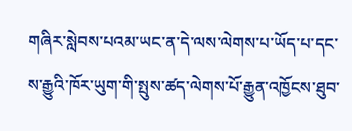གཞིར་སླེབས་པའམ་ཡང་ན་དེ་ལས་ལེགས་པ་ཡོད་པ་དང་ས་རྒྱུའི་ཁོར་ཡུག་གི་སྤུས་ཚད་ལེགས་པོ་རྒྱུན་འཁྱོངས་ཐུབ་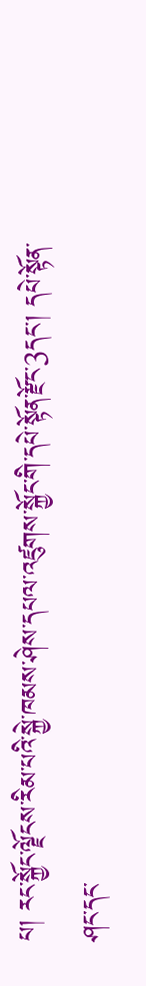པ། རང་སྐྱོང་ལྗོངས་རིམ་པའི་སྐྱེ་ཁམས་ཤེས་དཔལ་འཛུགས་སྐྱོང་གི་དཔེ་སྟོན་རྫོང་3དང་། དཔེ་སྟོན་ཤང་དང་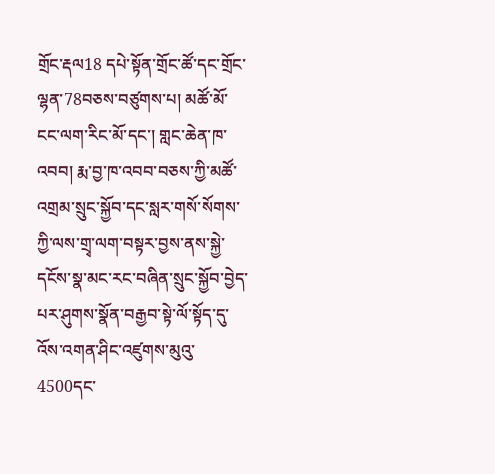གྲོང་རྡལ18 དཔེ་སྟོན་གྲོང་ཚོ་དང་གྲོང་ལྷན་78བཅས་བཙུགས་པ། མཚོ་མོ་ངང་ལག་རིང་མོ་དང་། གླང་ཆེན་ཁ་འབབ། རྨ་བྱ་ཁ་འབབ་བཅས་ཀྱི་མཚོ་འགྲམ་སྲུང་སྐྱོབ་དང་སླར་གསོ་སོགས་ཀྱི་ལས་གྲྭ་ལག་བསྟར་བྱས་ནས་སྐྱེ་དངོས་སྣ་མང་རང་བཞིན་སྲུང་སྐྱོབ་བྱེད་པར་ཤུགས་སྣོན་བརྒྱབ་སྟེ་ལོ་སྟོད་དུ་འོས་འགན་ཤིང་འཛུགས་མུའུ་4500དང་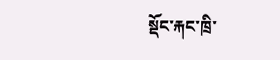སྡོང་རྐང་ཁྲི་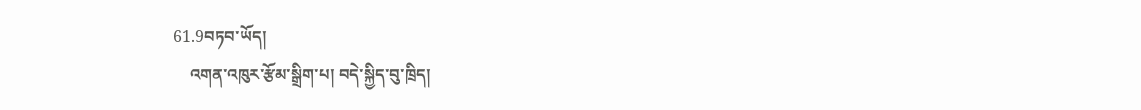61.9བཏབ་ཡོད།
    འགན་འཁུར་རྩོམ་སྒྲིག་པ། བདེ་སྐྱིད་བུ་ཁྲིད།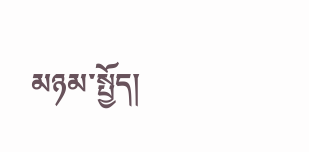མཉམ་སྤྱོད།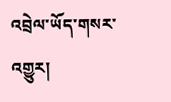འབྲེལ་ཡོད་གསར་འགྱུར།